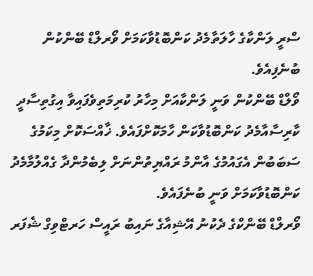ސްރީ ލަންކާގެ ހާލަތާމެދު ކަންބޮޑުވާކަމަށް ވޯރލްޑް ބޭންކުން ބުނެފިއެވެ.
ވޯލްޑް ބޭންކުން ވަނީ ލަންކާއަށް މިހާރު ކުރިމަތިވެފައިވާ އިގުތިސާދީ ކާރިސާއާމެދު ކަންބޮޑުވާކަން ހާމަކޮށްފައެވެ. ޚާއްސަކޮށް މިކަމުގެ ސަބަބުން އެގައުމުގެ އާންމު ރައްޔިތުންނަށް ލިބެމުންދާ ގެއްލުމާމެދު ކަންބޮޑުވާކަމަށް ވަނީ ބުނެފައެވެ.
ވޯރލްޑް ބޭންކްގެ ދެކުނު އޭޝިއާގެ ނައިބު ރައީސް ހަރޓްވިގް ޝެފަރ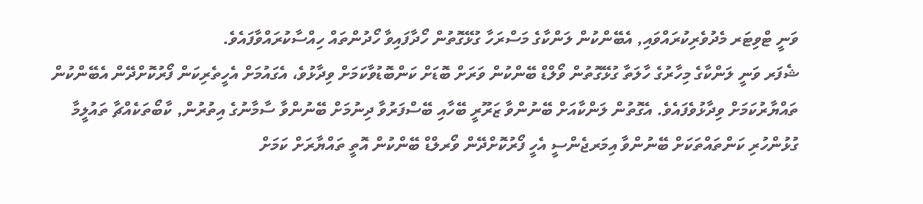ވަނީ ޓްވިޓަރ މެދުވެރިކުރައްވައި, އެބޭންކުން ލަންކާގެ މަސްރަހާ ގުޅޭގޮތުން ހޯދާފައިވާ ހޯދުންތައް ހިއްސާކުރައްވާފައެވެ.
ޝެފަރ ވަނީ ލަންކާގެ މިހާރުގެ ހާލަތާ ގުޅޭގޮތުން ވޯލްޑް ބޭންކުން ވަރަށް ބޮޑަށް ކަންބޮޑުވާކަމަށް ވިދާޅުވެ، އެގައުމަށް އެހީތެރިކަން ފޯރުކޮށްދޭން އެބޭންކުން ތައްޔާރުކަމަށް ވިދާޅުވެފައެވެ. އެގޮތުން ލަންކާއަށް ބޭނުންވާ ޒަރޫރީ ބޭހާއި ބޭސްފަރުވާ ދިނުމަށް ބޭނުންވާ ސާމާނުގެ އިތުރުން, ކާބޯތަކެއްޗާ ތައުލީމާ ގުޅުންހުރި ކަންތައްތަކަށް ބޭނުންވާ އިމަރޖެންސީ އެހީ ފޯރުކޮށްދޭން ވޯރލްޑް ބޭންކުން އޮތީ ތައްޔާރަށް ކަމަށް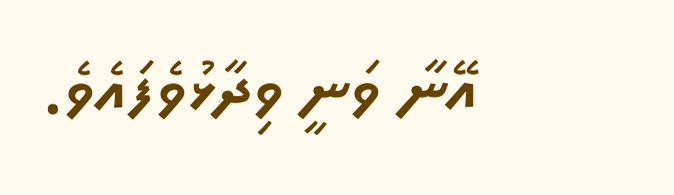އޭނާ ވަނީ ވިދާޅުވެފައެވެ.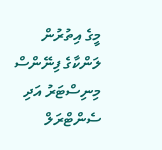މީގެ އިތުރުން ލަންކާގެ ފިނޭންސް މިނިސްޓަރު އަދި ސެންޓްރަލް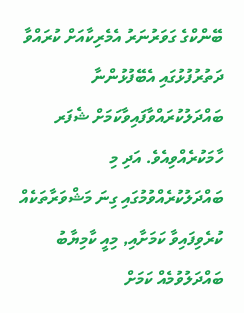ބޭންކްގެ ގަވަރުނަރު އެމެރިކާއަށް ކުރައްވާ ދަތުރުފުޅުގައި އެބޭފުޅުންނާ ބައްދަލުކުރައްވާފައިވާކަމަށް ޝެފަރ ހާމަކުރެއްވިއެވެ. އަދި މި ބައްދަލުކުރެއްވުމުގައި ގިނަ މަޝްވަރާތަކެއް ކުރެވިފައިވާ ކަމަށާއި, މިއީ ކާމިޔާބު ބައްދަލުވުމެއް ކަމަށް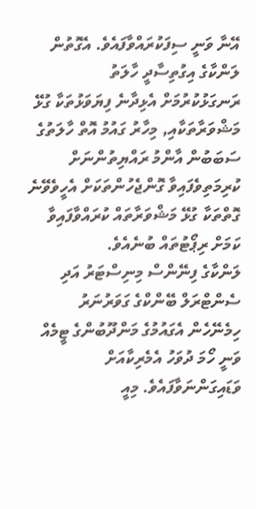އޭނާ ވަނީ ސިފަކުރައްވާފައެވެ. އެގޮތުން ލަންކާގެ އިގުތިސާދީ ހާލަތު ރަނގަޅުކުރުމަށް އެޅިދާނެ ފިޔަވަޅުތަކާ ގުޅޭ މަޝްވަރާތަކާއި, މިހާރު ގައުމު އޮތް ހާލަތުގެ ސަބަބުން އާންމު ރައްޔިތުންނަށް ކުރިމަތިވެފައިވާ ގޮންޖެހުންތަކަށް އެހީވެވޭނެ ގޮތްތަކާ ގުޅޭ މަޝްވަރާތައް ކުރައްވާފައިވާ ކަމަށް ރިޕޯޓުތައް ބުނެއެވެ.
ލަންކާގެ ފިނޭންސް މިނިސްޓަރު އަދި ސެންޓްރަލް ބޭންކްގެ ގަވަރުނަރު ހިމެނޭހެން އެގައުމުގެ މަންދޫބުންގެ ޓީމެއް ވަނީ ހޯމަ ދުވަހު އެމެރިކާއަށް ވަޑައިގަންނަވާފައެވެ. މިއީ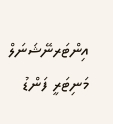އިންޓަރނޭޝަނަލް މަނިޓަރީ ފަންޑު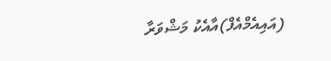(އައިއެމްއެފް)އާއެކު މަޝްވަރާ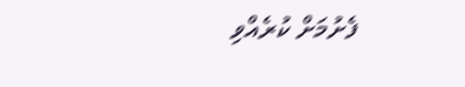ފެށުމަށް ކުރެއްވި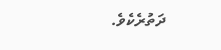ދަތުރެކެވެ.